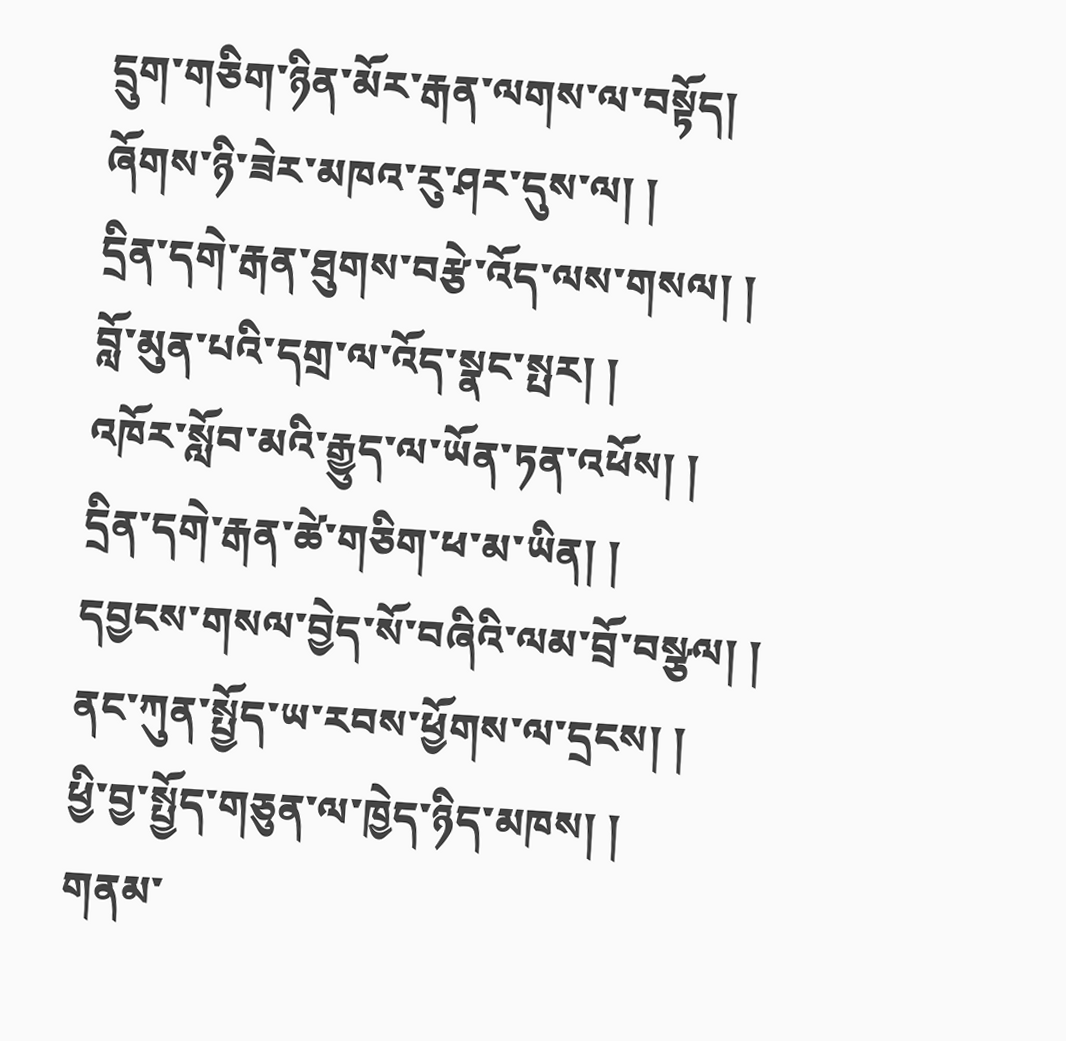དྲུག་གཅིག་ཉིན་མོར་རྒན་ལགས་ལ་བསྟོད།
ཞོགས་ཉི་ཟེར་མཁའ་རུ་ཤར་དུས་ལ། །
དྲིན་དགེ་རྒན་ཐུགས་བརྩེ་འོད་ལས་གསལ། །
བློ་མུན་པའི་དགྲ་ལ་འོད་སྣང་སྤར། །
འཁོར་སློབ་མའི་རྒྱུད་ལ་ཡོན་ཏན་འཕོས། །
དྲིན་དགེ་རྒན་ཚེ་གཅིག་ཕ་མ་ཡིན། །
དབྱངས་གསལ་བྱེད་སོ་བཞིའི་ལམ་བྲོ་བསྩལ། །
ནང་ཀུན་སྤྱོད་ཡ་རབས་ཕྱོགས་ལ་དྲངས། །
ཕྱི་བྱ་སྤྱོད་གཅུན་ལ་ཁྱེད་ཉིད་མཁས། །
གནམ་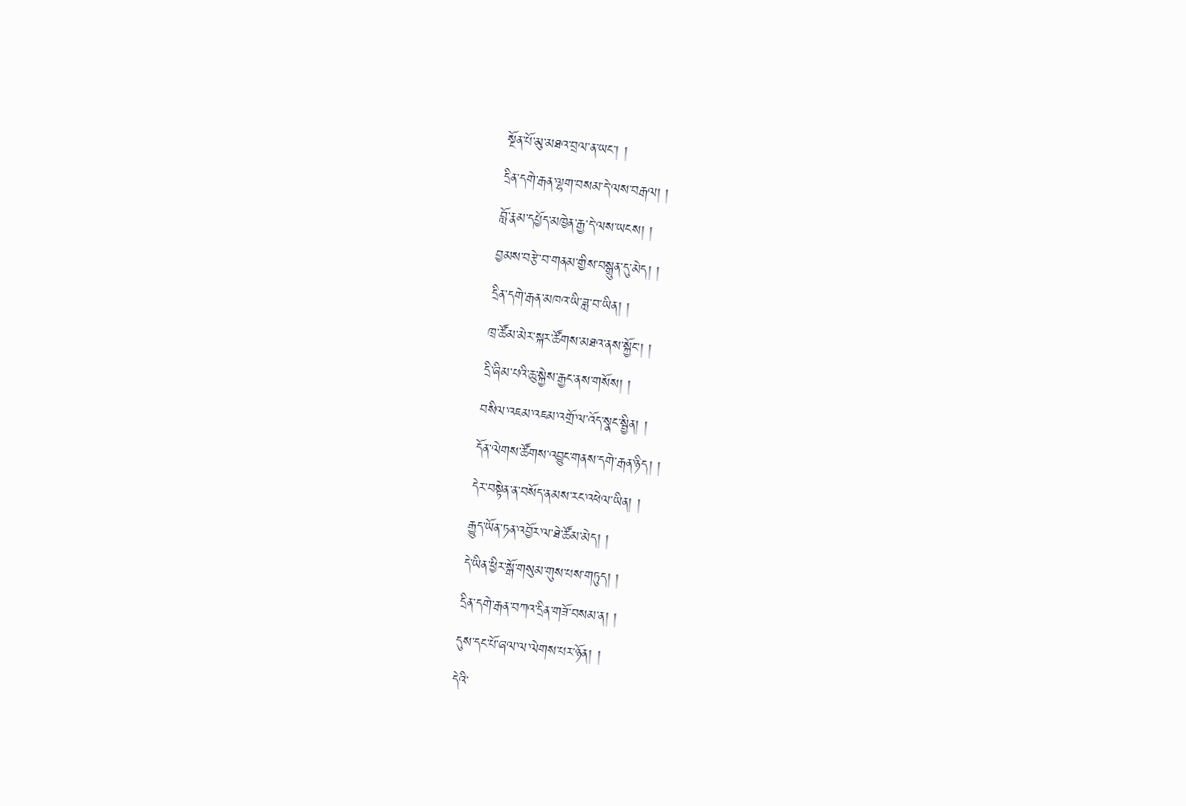སྔོན་པོ་མུ་མཐའ་བྲལ་ན་ཡང་། །
དྲིན་དགེ་རྒན་ལྷག་བསམ་དེ་ལས་བརྒལ། །
བློ་རྣམ་དཔྱོད་མཁྱེན་རྒྱ་དེ་ལས་ཡངས། །
བྱམས་བརྩེ་བ་གནམ་གྱིས་བསྒྲུན་དུ་མེད། །
དྲིན་དགེ་རྒན་མཁའ་ཡི་ཟླ་བ་ཡིན། །
ཁྲ་ཚོམ་མེར་སྐར་ཚོགས་མཐའ་ནས་སྐྱོང་། །
དྲི་ཞིམ་པའི་ཆུ་སྐྱེས་རྒྱང་ནས་གསོས། །
བསིལ་འཇམ་འཇམ་འགྲོ་ལ་འོད་སྣང་སྦྱིན། །
དོན་ལེགས་ཚོགས་འབྱུང་གནས་དགེ་རྒན་ཉིད། །
དེར་བསྟེན་ན་བསོད་ནམས་རང་འཕེལ་ཡིན། །
རྒྱུད་ཡོན་ཏན་འབྱོར་ལ་ཐེ་ཚོམ་མེད། །
དེ་ཡིན་ཕྱིར་སྒོ་གསུམ་གུས་པས་གཏུད། །
དྲིན་དགེ་རྒན་བཀའ་དྲིན་གཟོ་བསམ་ན། །
དུས་དང་པོ་ཞལ་ལ་ལེགས་པར་ཉོན། །
དེའི་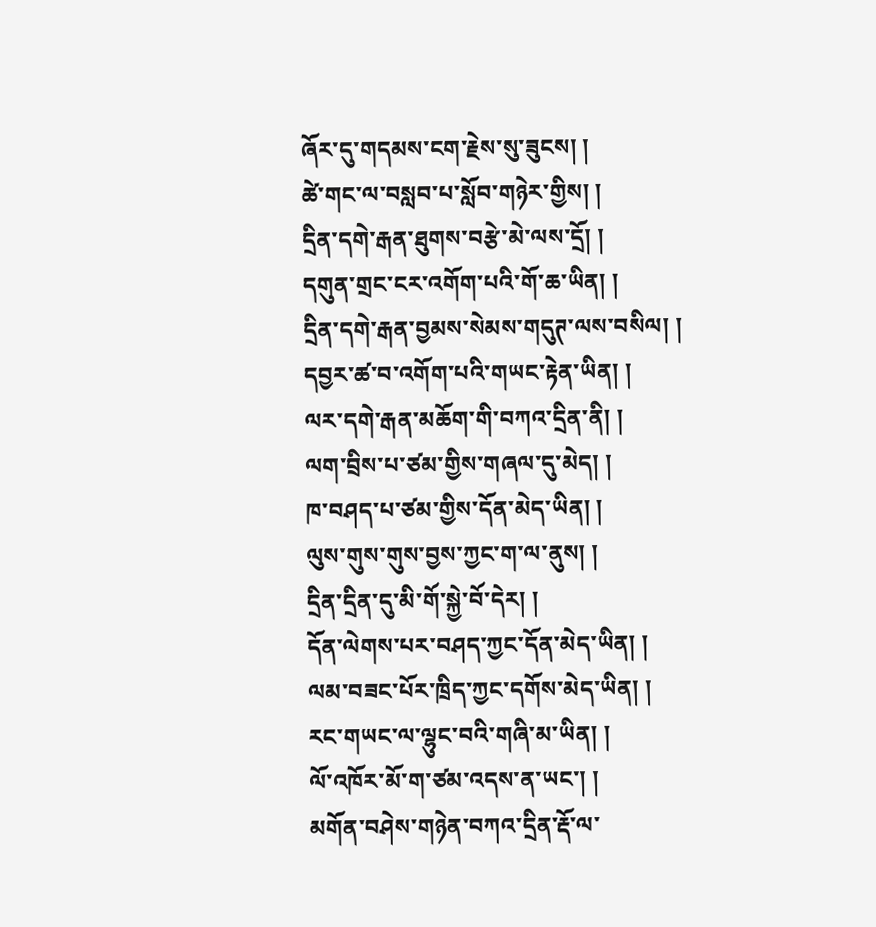ཞོར་དུ་གདམས་ངག་རྗེས་སུ་ཟུངས། །
ཚེ་གང་ལ་བསླབ་པ་སློབ་གཉེར་གྱིས། །
དྲིན་དགེ་རྒན་ཐུགས་བརྩེ་མེ་ལས་དྲོ། །
དགུན་གྲང་ངར་འགོག་པའི་གོ་ཆ་ཡིན། །
དྲིན་དགེ་རྒན་བྱམས་སེམས་གདུཊ་ལས་བསིལ། །
དབྱར་ཚ་བ་འགོག་པའི་གཡང་རྟེན་ཡིན། །
ལར་དགེ་རྒན་མཆོག་གི་བཀའ་དྲིན་ནི། །
ལག་བྲིས་པ་ཙམ་གྱིས་གཞལ་དུ་མེད། །
ཁ་བཤད་པ་ཙམ་གྱིས་དོན་མེད་ཡིན། །
ལུས་གུས་གུས་བྱས་ཀྱང་ག་ལ་ནུས། །
དྲིན་དྲིན་དུ་མི་གོ་སྐྱེ་བོ་དེར། །
དོན་ལེགས་པར་བཤད་ཀྱང་དོན་མེད་ཡིན། །
ལམ་བཟང་པོར་ཁྲིད་ཀྱང་དགོས་མེད་ཡིན། །
རང་གཡང་ལ་ལྷུང་བའི་གཞི་མ་ཡིན། །
ལོ་འཁོར་མོ་ག་ཙམ་འདས་ན་ཡང་། །
མགོན་བཤེས་གཉེན་བཀའ་དྲིན་རྡོ་ལ་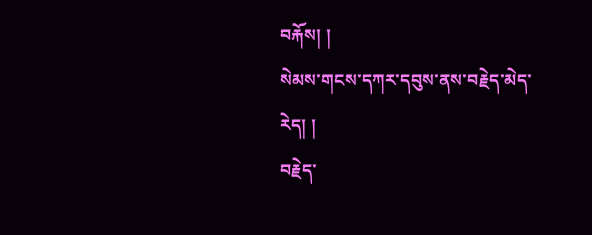བརྐོས། །
སེམས་གངས་དཀར་དབུས་ནས་བརྗེད་མེད་རེད། །
བརྗེད་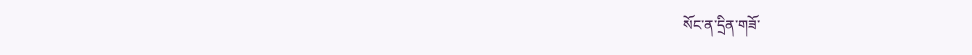སོང་ན་དྲིན་གཟོ་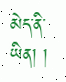མེད་ནི་ཡིན། །